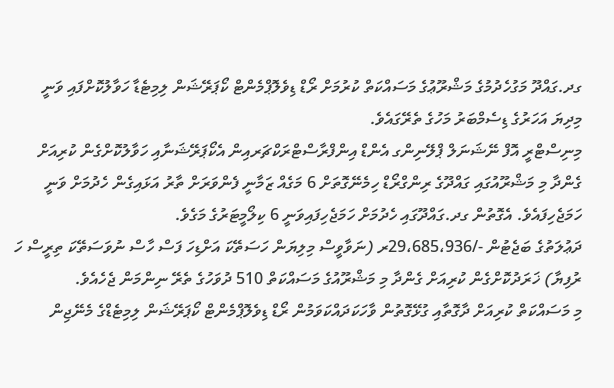ގދ.ގައްދޫ މަގުހެދުމުގެ މަޝްރޫޢުގެ މަސައްކަތް ކުރުމަށް ރޯޑް ޑިވެލޮޕްމެންޓް ކޯޕަރޭޝަން ލިމިޓެޑާ ހަވާލުކޮށްފައި ވަނީ މިދިޔަ އަހަރުގެ ޑިސެމްބަރު މަހުގެ ތެރޭގައެވެ.
މިނިސްޓްރީ އޮފް ނޭޝަނަލް ޕްލޭނިންގ އެންޑް އިންފްރާސްޓްރަކްޗަރއިން އެކޯޕަރޭޝަނާއި ހަވާލުކޮށްގެން ކުރިއަށް ގެންދާ މި މަޝްރޫއުގައި ގައްދޫގެ ރިންގްރޯޑް ހިމެނޭގޮތަށް 6 މަގެއް ޒަމާނީ ފެންވަރަށް ތާރު އަޅައިގެން ހެދުމަށް ވަނީ ހަމަޖެހިފައެވެ. އެގޮތުން ގދ.ގައްދޫގައި ހެދުމަށް ހަމަޖެހިފައިވަނީ 6 ކިލޯމީޓަރުގެ މަގެވެ.
ދަޢުލަތުގެ ބަޖެޓުން -/29،685،936ރ (ނަވާވީސް މިލިޔަން ހަސަތޭކަ އަށްޑިހަ ފަސް ހާސް ނުވަސަތޭކަ ތިރީސް ހަ ރުފިޔާ) ޚަރަދުކޮށްގެން ކުރިއަށް ގެންދާ މި މަޝްރޫއުގެ މަސައްކަތް 510 ދުވަހުގެ ތެރޭ ނިންމަން ޖެހެއެވެ.
މި މަސައްކަތް ކުރިއަށް ދާގޮތާއި ގުޅޭގޮތުން ވާހަކަދައްކަވަމުން ރޯޑް ޑިވެލޮޕްމެންޓް ކޯޕަރޭޝަން ލިމިޓެޑްގެ މެނޭޖިން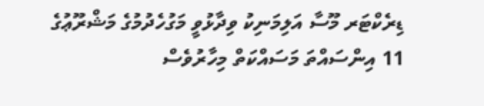ޑިރެކްޓަރ މޫސާ އަލިމަނިކު ވިދާޅުވީ މަގުހެދުމުގެ މަޝްރޫޢުގެ 11 އިންސައްތަ މަސައްކަތް މިހާރުވެސް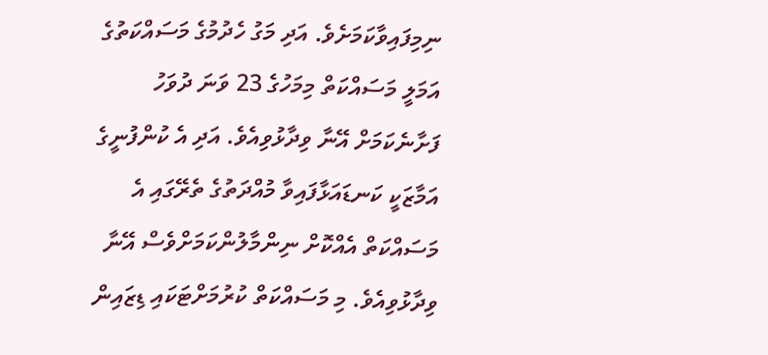ނިމިފައިވާކަމަށެވެ. އަދި މަގު ހެދުމުގެ މަސައްކަތުގެ އަމަލީ މަސައްކަތް މިމަހުގެ 23 ވަނަ ދުވަހު ފަށާނެކަމަށް އޭނާ ވިދާޅުވިއެވެ. އަދި އެ ކުންފުނީގެ އަމާޒަކީ ކަނޑައަޅާފައިވާ މުއްދަތުގެ ތެރޭގައި އެ މަސައްކަތް އެއްކޮށް ނިންމާލުންކަމަށްވެސް އޭނާ ވިދާޅުވިއެވެ. މި މަސައްކަތް ކުރުމަށްޓަކައި ޑިޒައިން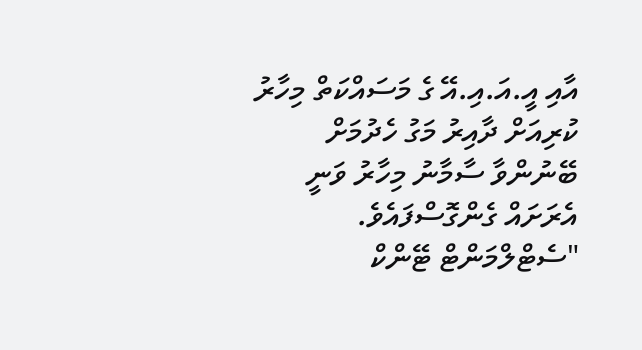އާއި އީ.އަ.އި.އޭ ގެ މަސައްކަތް މިހާރު ކުރިއަށް ދާއިރު މަގު ހެދުމަށް ބޭނުންވާ ސާމާނު މިހާރު ވަނީ އެރަށައް ގެންގޮސްފައެވެ.
"ސެޓްލްމަންޓް ޓޭންކް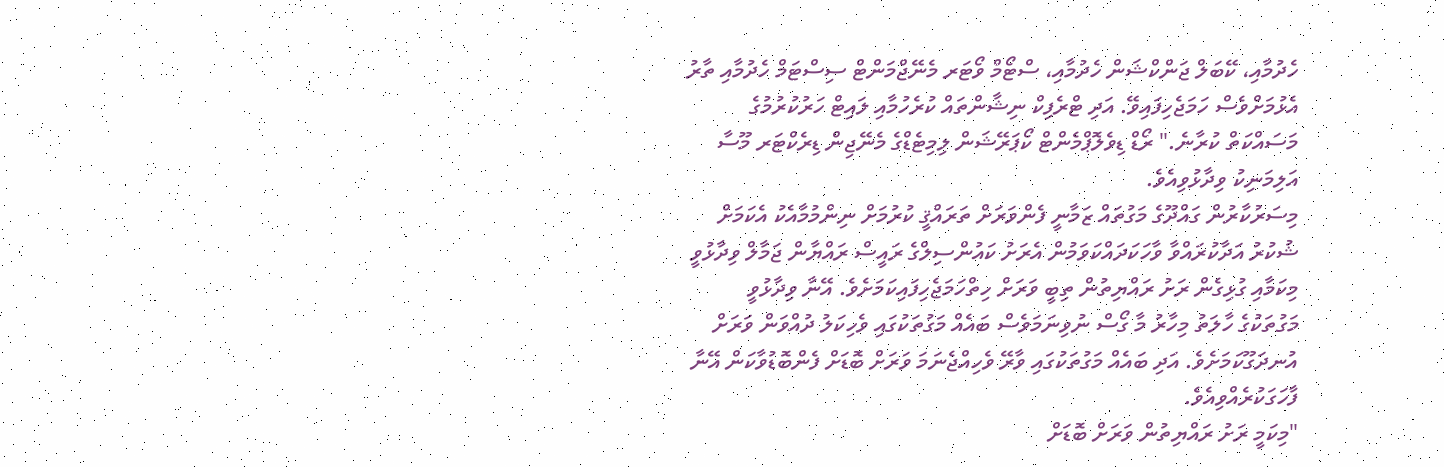ހެދުމާއި، ކޭބަލް ޖަންކްޝަން ހެދުމާއި، ސްޓޯމް ވޯޓަރ މެނޭޖްމަންޓް ސިސްޓަމް ހެދުމާއި ތާރު އެޅުމަށްވެސް ހަމަޖެހިފައިވޭ. އަދި ޓްރެފިކް ނިޝާންތައް ކުރެހުމާއި ލައިޓް ހަރުކުރުމުގެ މަސައްކަތް ކުރާނެ." ރޯޑް ޑިވެލޮޕްމެންޓް ކޯޕަރޭޝަން ލިމިޓެޑްގެ މެނޭޖިން ޑިރެކްޓަރ މޫސާ އަލިމަނިކު ވިދާޅުވިއެވެ.
މިސަރުކާރުން ގައްދޫގެ މަގުތައް ޒަމާނީ ފެންވަރަށް ތަރައްޤީ ކުރުމަށް ނިންމުމާއެކު އެކަމަށް ޝުކުރު އަދާކުރައްވާ ވާހަކަދައްކަވަމުން އެރަށު ކައުންސިލްގެ ރައީސް ރައްޔާން ޖަމާލް ވިދާޅުވީ މިކަމާއި ގުޅިގެން ރަށު ރައްޔިތުން ތިބީ ވަރަށް ހިތްހަމަޖެހިފައިކަމަށެވެ. އޭނާ ވިދާޅުވީ މަގުތަކުގެ ހާލަތު މިހާރު މާ ގޯސް ނުވިނަމަވެސް ބައެއް މަގުތަކުގައި ވެހިކަލު ދުއްވަން ވަރަށް އުނދަގޫކަމަށެވެ. އަދި ބައެއް މަގުތަކުގައި ވާރޭ ވެހިއްޖެނަމަ ވަރަށް ބޮޑަށް ފެންބޮޑުވާކަން އޭނާ ފާހަގަކުރެއްވިއެވެ.
"މިކަމީ ރަށު ރައްޔިތުން ވަރަށް ބޮޑަށް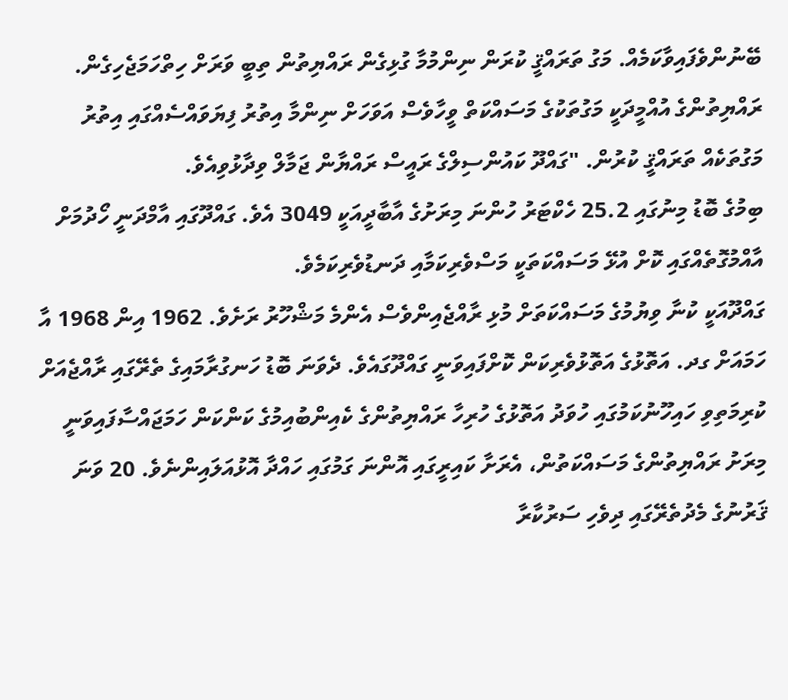ބޭނުންވެފައިވާކަމެއް. މަގު ތަރައްޤީ ކުރަން ނިންމުމާ ގުޅިގެން ރައްޔިތުން ތިބީ ވަރަށް ހިތްހަމަޖެހިގެން. ރައްޔިތުންގެ އުއްމީދަކީ މަގުތަކުގެ މަސައްކަތް ވީހާވެސް އަވަހަށް ނިންމާ އިތުރު ފިޔަވައްސެއްގައި އިތުރު މަގުތަކެއް ތަރައްޤީ ކުރުން. "ގައްދޫ ކައުންސިލްގެ ރައީސް ރައްޔާން ޖަމާލް ވިދާޅުވިއެވެ.
ބިމުގެ ބޮޑު މިނުގައި 25.2 ހެކްޓަރު ހުންނަ މިރަށުގެ އާބާދީއަކީ 3049 އެވެ. ގައްދޫގައި އާމްދަނީ ހޯދުމަށް އާއްމުގޮތެއްގައި ކޮށް އުޅޭ މަސައްކަތަކީ މަސްވެރިކަމާއި ދަނޑުވެރިކަމެވެ.
ގައްދޫއަކީ ކުނާ ވިޔުމުގެ މަސައްކަތަށް މުޅި ރާއްޖެއިންވެސް އެންމެ މަޝްހޫރު ރަށެވެ. 1962 އިން 1968 އާ ހަމައަށް ގދ. އަތޮޅުގެ އަތޮޅުވެރިކަން ކޮށްފައިވަނީ ގައްދޫގައެވެ. ދެވަނަ ބޮޑު ހަނގުރާމައިގެ ތެރޭގައި ރާއްޖެއަށް ކުރިމަތިވި ހައިހޫނުކަމުގައި ހުވަދު އަތޮޅުގެ ހުރިހާ ރައްޔިތުންގެ ކެއިންބުއިމުގެ ކަންކަން ހަމަޖައްސާފައިވަނީ މިރަށު ރައްޔިތުންގެ މަސައްކަތުން، އެރަށާ ކައިރީގައި އޮންނަ ގަމުގައި ހައްދާ އޮޅުއަލައިންނެވެ. 20 ވަނަ ޤަރުނުގެ މެދުތެރޭގައި ދިވެހި ސަރުކާރާ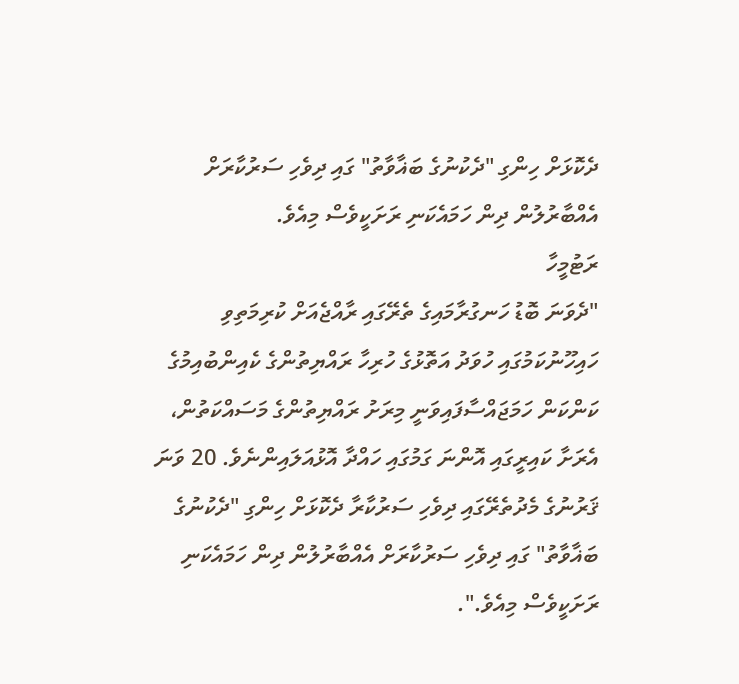ދެކޮޅަށް ހިންގި "ދެކުނުގެ ބަޣާވާތު" ގައި ދިވެހި ސަރުކާރަށް އެއްބާރުލުން ދިން ހަމައެކަނި ރަށަކީވެސް މިއެވެ.
ރަޓުމީހާ
"ދެވަނަ ބޮޑު ހަނގުރާމައިގެ ތެރޭގައި ރާއްޖެއަށް ކުރިމަތިވި ހައިހޫނުކަމުގައި ހުވަދު އަތޮޅުގެ ހުރިހާ ރައްޔިތުންގެ ކެއިންބުއިމުގެ ކަންކަން ހަމަޖައްސާފައިވަނީ މިރަށު ރައްޔިތުންގެ މަސައްކަތުން، އެރަށާ ކައިރީގައި އޮންނަ ގަމުގައި ހައްދާ އޮޅުއަލައިންނެވެ. 20 ވަނަ ޤަރުނުގެ މެދުތެރޭގައި ދިވެހި ސަރުކާރާ ދެކޮޅަށް ހިންގި "ދެކުނުގެ ބަޣާވާތު" ގައި ދިވެހި ސަރުކާރަށް އެއްބާރުލުން ދިން ހަމައެކަނި ރަށަކީވެސް މިއެވެ.".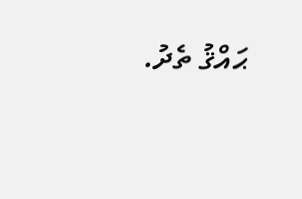ޙައްޤު ތެދު.